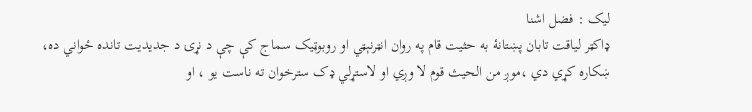لیک : فضل اشنا
ډاکټر لياقت تابان پښتانۀ به حثیت قام په روان انټرنېټي او روبوټیک سماج کې چې د نړۍ د جديديت تانده ځواني ده، ښکاره کړي دي ،موږ من الحيث قوم لا وږي او لاستړلي ډک سترخوان ته ناست يو ، او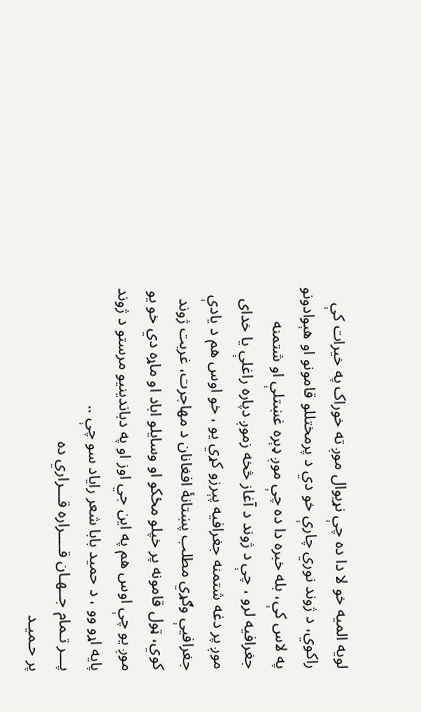لويه الميه خو لا دا ده چې نړيوال موږ ته خوراک په خيرات کې راکوي، د ژوند نوري چارې خو دي د پرمختللو قامونو او هېوادونو په لاس کې، بله خبره دا ده چې موږ ډېره غښتلې او شتمنه جغرافيه لرو ، چې د ژوند د آغاز څخه زموږ دپاره راغلې يا خدای موږ پر دغه شتمنه جغرافيه پېرزو کړي يو ، خو اوس هم د يادې جغرافیې وګړي مطلب پښتانۀ افغانان د مهاجرت، غربت ژوند کوي، ټول قامونه پر خپلو مځکو او وسايلو اباد او ماړه دي خو يو موږ يو چې اوس هم په اين جي اوز او په دباندينيو مرستو د ژوند پايه اړو وو ، د حميد بابا شعر راياد سو چې ..
پـــر تـمام جــهـان قــــراره قـــراري ده
پر حـميـد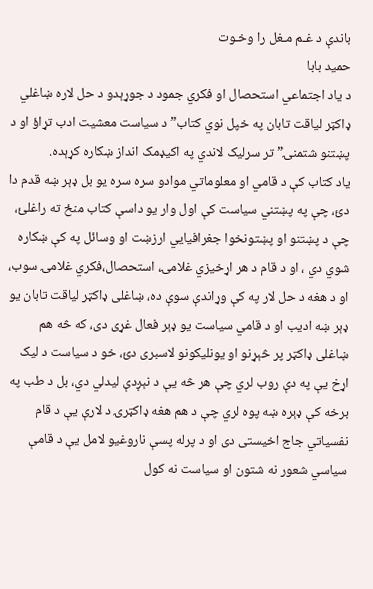باندې د غـم مـغل را وخـوت
حميد بابا
د ياد اجتماعي استحصال او فکري جمود د جوړېدو د حل لاره ښاغلي ډاکټر لياقت تابان په خپل نوي کتاب”د سياست معشيت ادب تړاؤ او د پښتنو شتمنۍ” تر سرلیک لاندي په اکيډمک انداز ښکاره کړېده.
ياد کتاب کې د قامي او معلوماتي موادو سره سره يو بل ډېر ښه قدم دا دئ، چې په پښتني سياست کې اول وار يو داسې کتاب منځ ته راغلئ، چې د پښتنو او پښتونخوا جغرافيايي ارزښت او وسائل په کې ښکاره شوي دي ، او د قام د هر اړخيزي غلامۍ، استحصال،فکري غلامۍ سوب، او د هغه د حل لار په کې وړاندې سوې ده، ښاغلی ډاکټر لياقت تابان يو ډېر ښه اديب او د قامي سياست يو ډېر فعال غړی دی، که څه هم ښاغلی ډاکټر پر څېړنو او يونليکونو لاسبری دئ، خو د سياست د ليک اړخ يې په دې روب لري چې هر څه يې د نېږدې ليدلي دي، بل د طب په برخه کې ډېره ښه پوه لري چې د هم هغه ډاکټرۍ د لارې يې د قام نفسياتي جاج اخيستی دی او د پرله پسې ناروغیو لامل يې د قامې سياسي شعور نه شتون او سياست نه کول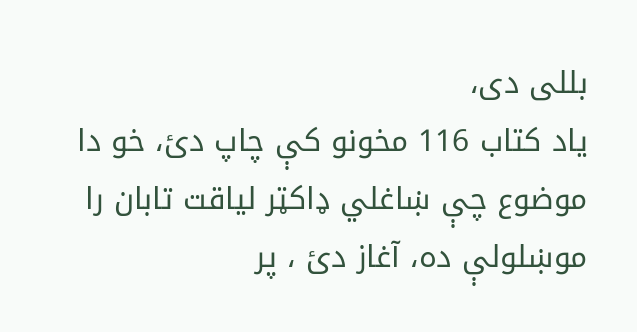بللی دی،
ياد کتاب 116 مخونو کې چاپ دئ، خو دا موضوع چې ښاغلي ډاکټر لياقت تابان را موښلولې ده، آغاز دئ ، پر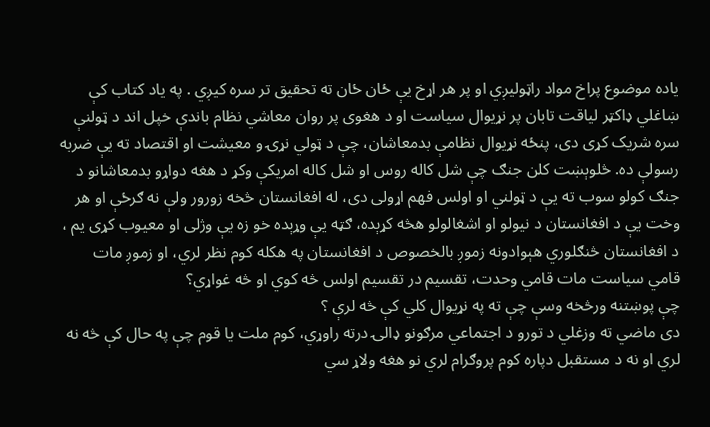ياده موضوع پراخ مواد راټوليږي او پر هر اړخ يې ځان ځان ته تحقيق تر سره کيږي . په ياد کتاب کې ښاغلي ډاکټر لياقت تابان پر نړيوال سياست او د هغوی پر روان معاشي نظام باندې خپل اند د ټولنې سره شريک کړی دی، پنځه نړيوال نظامې بدمعاشان، چې د ټولي نړۍ و معيشت او اقتصاد ته يې ضربه رسولې ده. څلوېښت کلن جنګ چې شل کاله روس او شل کاله امریکې وکړ د هغه دواړو بدمعاشانو د جنګ کولو سوب ته يې د ټولني او اولس فهم اړولی دی، له افغانستان څخه زورور ولې نه ګرځې او هر وخت يې د افغانستان د نيولو او اشغالولو هڅه کړېده، ګټه يې وړېده خو زه يې وژلی او معيوب کړی يم ، د افغانستان څنګلوري هېوادونه زموږ بالخصوص د افغانستان په هکله کوم نظر لري، او زموږ مات قامي سياست مات قامي وحدت، تقسيم در تقسيم اولس څه کوي او څه غواړي؟
چې پوښتنه ورڅخه وسې چې ته په نړيوال کلي کې څه لرې ؟
دی ماضي ته وزغلي د تورو د اجتماعي مرګونو ډالۍ درته راوړي، کوم ملت يا قوم چې په حال کې څه نه لري او نه د مستقبل دپاره کوم پروګرام لري نو هغه ولاړ سي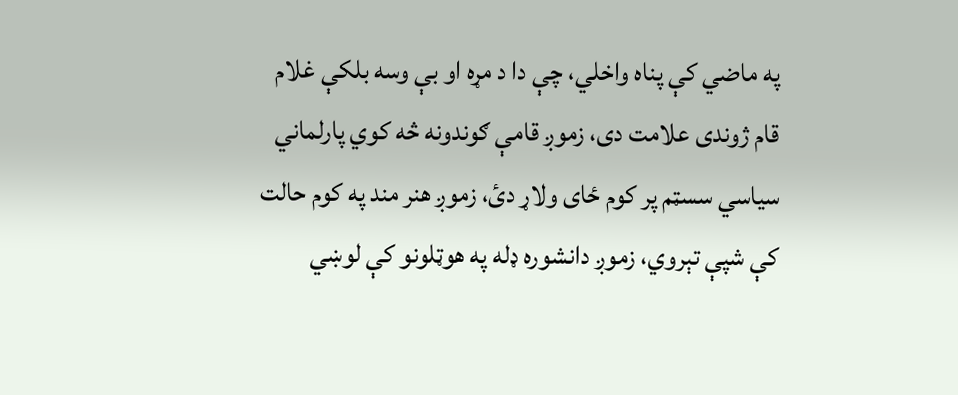په ماضي کې پناه واخلي، چې دا د مړه او بې وسه بلکې غلام قام ژوندی علامت دی، زموږ قامې ګوندونه څه کوي پارلماني سیاسي سسټم پر کوم ځای ولاړ دئ، زموږ هنر مند په کوم حالت کې شپې تېروي، زموږ دانشوره ډله په هوټلونو کې لوښي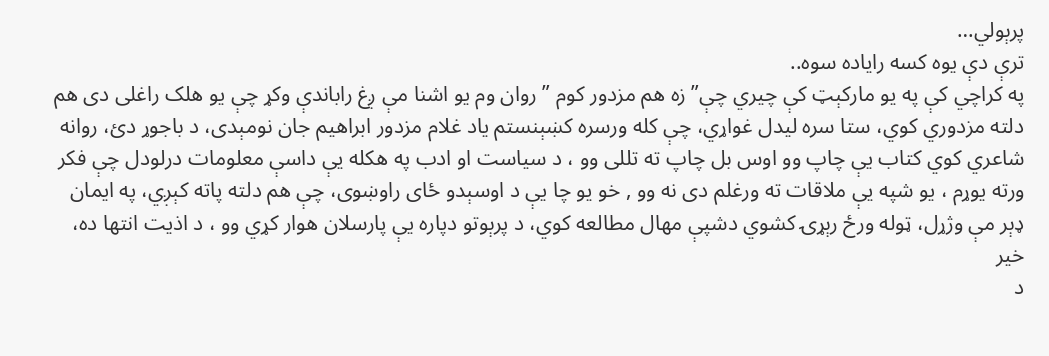پرېولي…
ترې دې يوه کسه راياده سوه..
په کراچي کې په يو مارکېټ کې چيري چې” زه هم مزدور کوم ” روان وم يو اشنا مې ږغ راباندې وکړ چې يو هلک راغلی دی هم دلته مزدوري کوي، ستا سره ليدل غواړي، چې کله ورسره کښېنستم ياد غلام مزدور ابراهيم جان نومېدی، د باجوړ دئ، روانه شاعري کوي کتاب يې چاپ وو اوس بل چاپ ته تللی وو ، د سياست او ادب په هکله يې داسې معلومات درلودل چې فکر ورته يوړم ، يو شپه يې ملاقات ته ورغلم دی نه وو , خو يو چا يې د اوسېدو ځای راوښوی، چې هم دلته پاته کېږي، په ايمان ډېر مې وژړل، ټوله ورځ رېړۍ کشوي دشپې مهال مطالعه کوي، د پرېوتو دپاره يې پارسلان هوار کړي وو ، د اذيت انتها ده، خير
د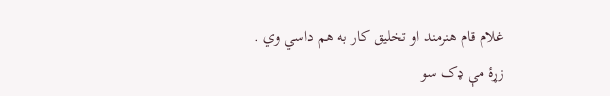غلام قام هنرمند او تخليق کار به هم داسي وي .
زړۀ مې ډک سو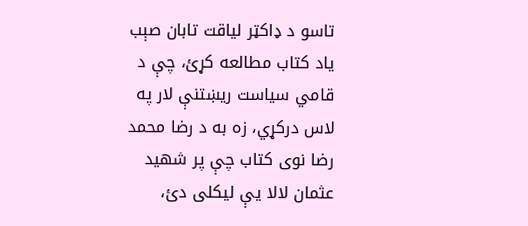تاسو د ډاکټر لياقت تابان صېب ياد کتاب مطالعه کړئ، چې د قامي سياست ريښتنې لار په لاس درکړي، زه به د رضا محمد رضا نوی کتاب چې پر شهيد عثمان لالا يې ليکلی دئ،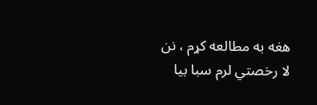هغه به مطالعه کړم ، نن لا رخصتي لرم سبا بيا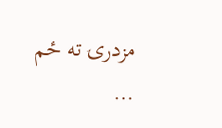مزدرۍ ته ځم …